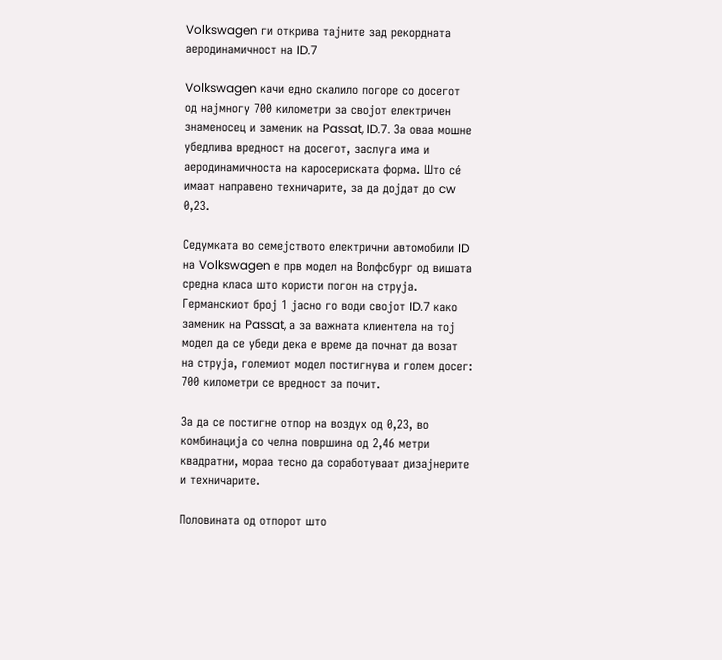Volkswagen ги открива тајните зад рекордната аеродинамичност на ID.7

Volkswagen качи едно скалило погоре со досегот од најмногу 700 километри за својот електричен знаменосец и заменик на Passat, ID.7. За оваа мошне убедлива вредност на досегот, заслуга има и аеродинамичноста на каросериската форма. Што сé имаат направено техничарите, за да дојдат до cw 0,23.

Седумката во семејството електрични автомобили ID на Volkswagen е прв модел на Волфсбург од вишата средна класа што користи погон на струја. Германскиот број 1 јасно го води својот ID.7 како заменик на Passat, а за важната клиентела на тој модел да се убеди дека е време да почнат да возат на струја, големиот модел постигнува и голем досег: 700 километри се вредност за почит.

За да се постигне отпор на воздух од 0,23, во комбинација со челна површина од 2,46 метри квадратни, мораа тесно да соработуваат дизајнерите и техничарите.

Половината од отпорот што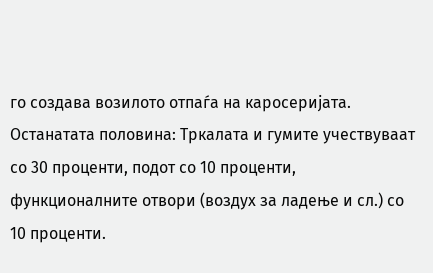го создава возилото отпаѓа на каросеријата. Останатата половина: Тркалата и гумите учествуваат со 30 проценти, подот со 10 проценти, функционалните отвори (воздух за ладење и сл.) со 10 проценти.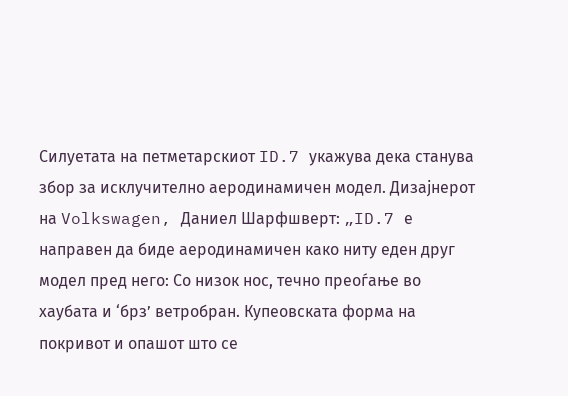Силуетата на петметарскиот ID.7 укажува дека станува збор за исклучително аеродинамичен модел. Дизајнерот на Volkswagen, Даниел Шарфшверт: „ID.7 е направен да биде аеродинамичен како ниту еден друг модел пред него: Со низок нос, течно преоѓање во хаубата и ‘брз’ ветробран. Купеовската форма на покривот и опашот што се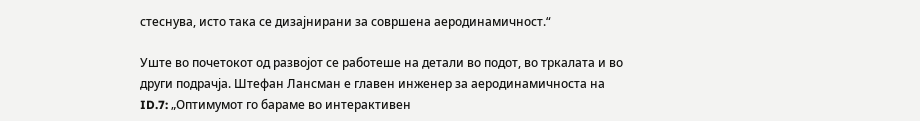стеснува, исто така се дизајнирани за совршена аеродинамичност.“

Уште во почетокот од развојот се работеше на детали во подот, во тркалата и во други подрачја. Штефан Лансман е главен инженер за аеродинамичноста на ID.7: „Оптимумот го бараме во интерактивен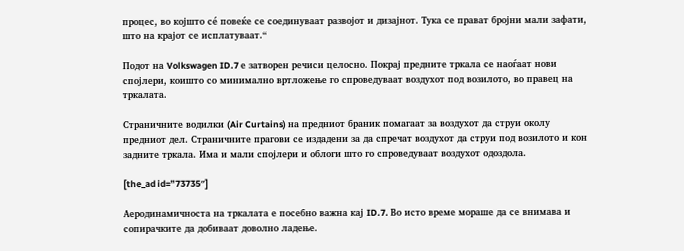процес, во којшто сé повеќе се соединуваат развојот и дизајнот. Тука се прават бројни мали зафати, што на крајот се исплатуваат.“

Подот на Volkswagen ID.7 е затворен речиси целосно. Покрај предните тркала се наоѓаат нови спојлери, коишто со минимално вртложење го спроведуваат воздухот под возилото, во правец на тркалата.

Страничните водилки (Air Curtains) на предниот браник помагаат за воздухот да струи околу предниот дел. Страничните прагови се издадени за да спречат воздухот да струи под возилото и кон задните тркала. Има и мали спојлери и облоги што го спроведуваат воздухот одоздола.

[the_ad id=”73735″]

Аеродинамичноста на тркалата е посебно важна кај ID.7. Во исто време мораше да се внимава и сопирачките да добиваат доволно ладење.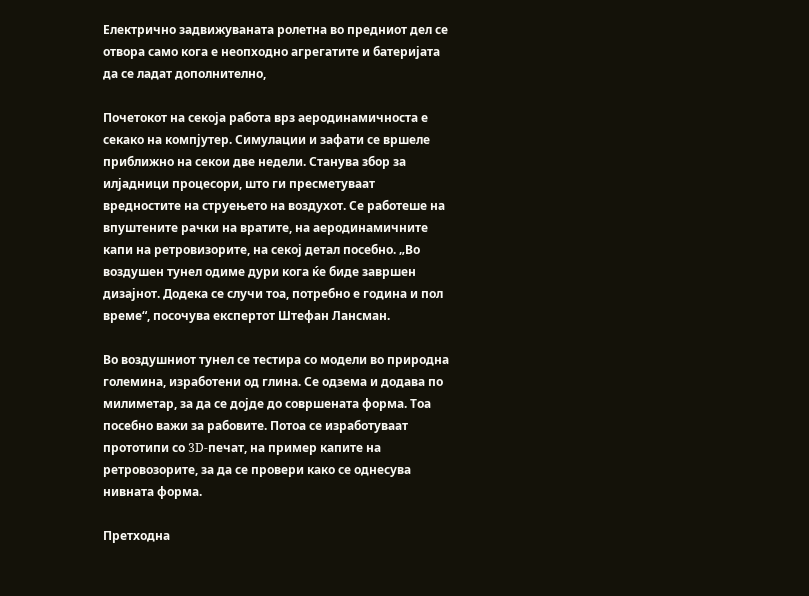Електрично задвижуваната ролетна во предниот дел се отвора само кога е неопходно агрегатите и батеријата да се ладат дополнително,

Почетокот на секоја работа врз аеродинамичноста е секако на компјутер. Симулации и зафати се вршеле приближно на секои две недели. Станува збор за илјадници процесори, што ги пресметуваат вредностите на струењето на воздухот. Се работеше на впуштените рачки на вратите, на аеродинамичните капи на ретровизорите, на секој детал посебно. „Во воздушен тунел одиме дури кога ќе биде завршен дизајнот. Додека се случи тоа, потребно е година и пол време“, посочува експертот Штефан Лансман.

Во воздушниот тунел се тестира со модели во природна големина, изработени од глина. Се одзема и додава по милиметар, за да се дојде до совршената форма. Тоа посебно важи за рабовите. Потоа се изработуваат прототипи со 3D-печат, на пример капите на ретровозорите, за да се провери како се однесува нивната форма.

Претходна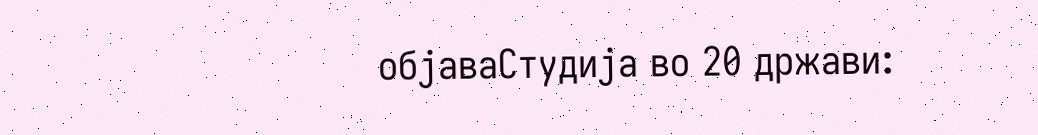објаваСтудија во 20 држави: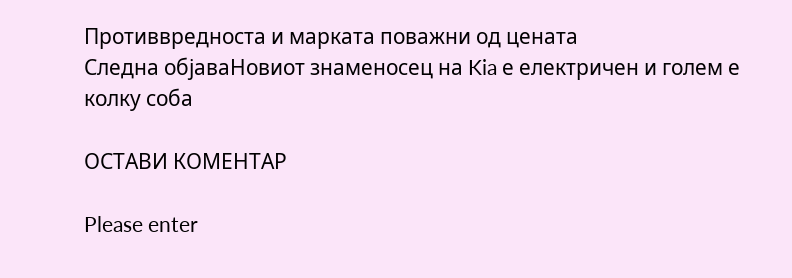Противвредноста и марката поважни од цената
Следна објаваНовиот знаменосец на Kia е електричен и голем е колку соба

ОСТАВИ КОМЕНТАР

Please enter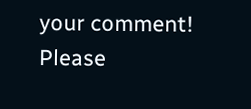your comment!
Please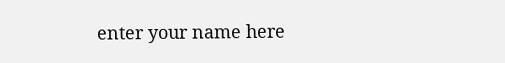enter your name here